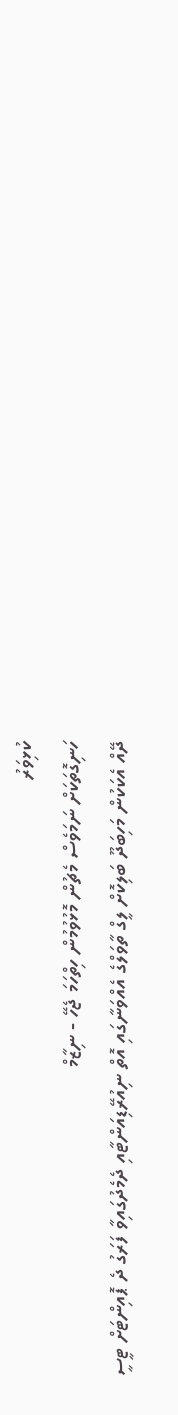ކުޅިވަރު
ހަނިގޮތަކަށް ނަމަވެސް މެޗުން މޮޅުވުމުން ހިތްހަމަ ޖެހޭ - ނިޒާމް
ދޭއް އެކަކުން މަހިބަދޫ ބަލިކޮށް ލީގް ތާވަލްގެ އެއްވަނާގައި އޮތް ނިއުރޭޑިއަންޓާއި ދެމެދުގައިވާ ފަރަގު ދެ ޕޮއިންޓަށް ޓީސީ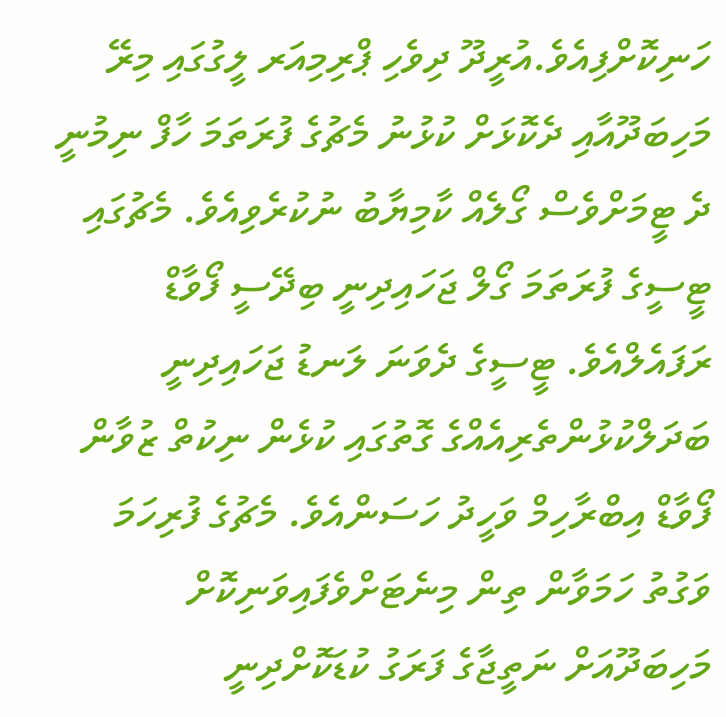ހަނިކޮށްފިއެވެ.އުރީދޫ ދިވެހި ޕްރިމިއަރ ލީގުގައި މިރޭ މަހިބަދޫއާއި ދެކޮޅަށް ކުޅުނު މެޗުގެ ފުރަތަމަ ހާފް ނިމުނީ ދެ ޓީމަށްވެސް ގޯލެއް ކާމިޔާބު ނުކުރެވިއެވެ. މެޗުގައި ޓީސީގެ ފުރަތަމަ ގޯލް ޖަހައިދިނީ ބިދޭސީ ފޯވާޑް ރަފައެލްއެވެ. ޓީސީގެ ދެވަނަ ލަނޑު ޖަހައިދިނީ ބަދަލްކުޅުންތެރިއެއްގެ ގޮތުގައި ކުޅެން ނިކުތް ޒުވާން ފޯވާޑް އިބްރާހިމް ވަހީދު ހަސަންއެވެ. މެޗުގެ ފުރިހަމަ ވަގުތު ހަމަވާން ތިން މިނެޓަށްވެފައިވަނިކޮށް މަހިބަދޫއަށް ނަތީޖާގެ ފަރަގު ކުޑަކޮށްދިނީ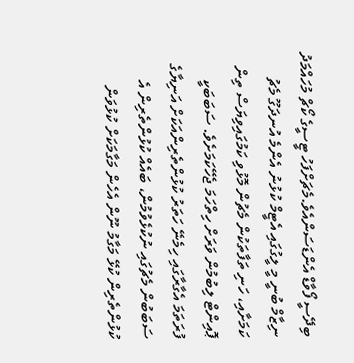ބިދޭސީ ފޯވާޑް އެންޑަސަންއެވެ.މެޗަށްފަހު ޓީސީގެ ކޯޗް މުހައްމަދު ނިޒާމް ބުނީ މީ ލީގުގައި އެޓީމް ކުޅުނު އެންމެ އުނދަގޫ މެޗު ކަމަށާއި، ހަނި ތަފާތަކުން މެޗުން މޮޅުވި ކަމުގައިވިޔަސް ތިން ޕޮއިންޓް ލިބުމުން ވަރަށް ހިތްހަމަ ޖެހޭކަމަށެވެ. ސަބަބަކީ ފުރަތަމަ އެގާރާގައި ހިމެނޭ ހަތަރު ކުޅުންތެރިންއަކަށް އަނިޔާގެ ސަބަބުން މެޗުގައި ނުކުޅެވުމުން، ބައެއް ކުޅުންތެރިން އެ ކުޅުންތެރިން ކުޅޭ މަގާމު ނޫން އެހެން މަގާމަކަށް ކުޅުވަން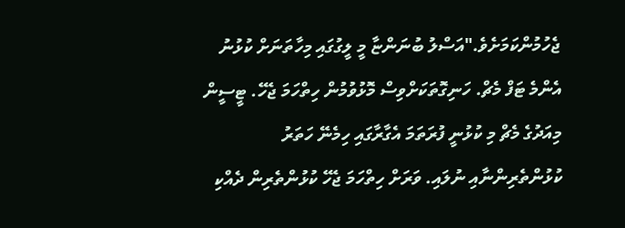ޖެހުމުންކަމަށެވެ."އަސްލު ބުނަންޏާ މީ ލީގުގައި މިހާތަނަށް ކުޅުނު އެންމެ ޓަފް މެޗް. ހަނިގޮތަކަށްވިސް މޮޅުވުމުން ހިތްހަމަ ޖެހޭ. ޓީސީން މިއަދުގެ މެޗް މި ކުޅުނީ ފުރަތަމަ އެގާރާގައި ހިމެނޭ ހަތަރު ކުޅުންތެރިންނާއި ނުލައި. ވަރަށް ހިތްހަމަ ޖެހޭ ކުޅުންތެރިން ދެއްކި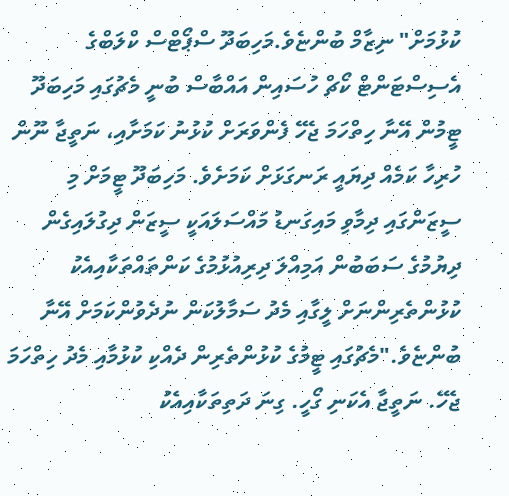ކުޅުމަށް" ނިޒާމް ބުންޏެވެ.މަހިބަދޫ ސްޕޯޓްސް ކްލަބްގެ އެސިސްޓަންޓް ކޯޗް ހުސައިން އައްބާސް ބުނީ މެޗުގައި މަހިބަދޫ ޓީމުން އޭނާ ހިތްހަމަ ޖެހޭ ފެންވަރަށް ކުޅުނު ކަމަށާއި، ނަތީޖާ ނޫން ހުރިހާ ކަމެއް ދިޔައީ ރަނގަޅަށް ކަމަށެވެ. މަހިބަދޫ ޓީމަށް މި ސީޒަންގައި ދިމާވި މައިގަނޑު މައްސަލައަކީ ސީޒަން ދިގުލައިގެން ދިޔުމުގެ ސަބަބުން އަމިއްލަ ދިރިއުޅުމުގެ ކަންތައްތަކާއިއެކު ކުޅުންތެރިންނަށް ލީގާއި މެދު ސަމާލުކަން ނުދެވުންކަމަށް އޭނާ ބުންޏެވެ."މެޗުގައި ޓީމުގެ ކުޅުންތެރިން ދެއްކި ކުޅުމާއި މެދު ހިތްހަމަ ޖެހޭ. ނަތީޖާ އެކަނި ގޯހީ. ގިނަ ދަތިތަކާއިއެކު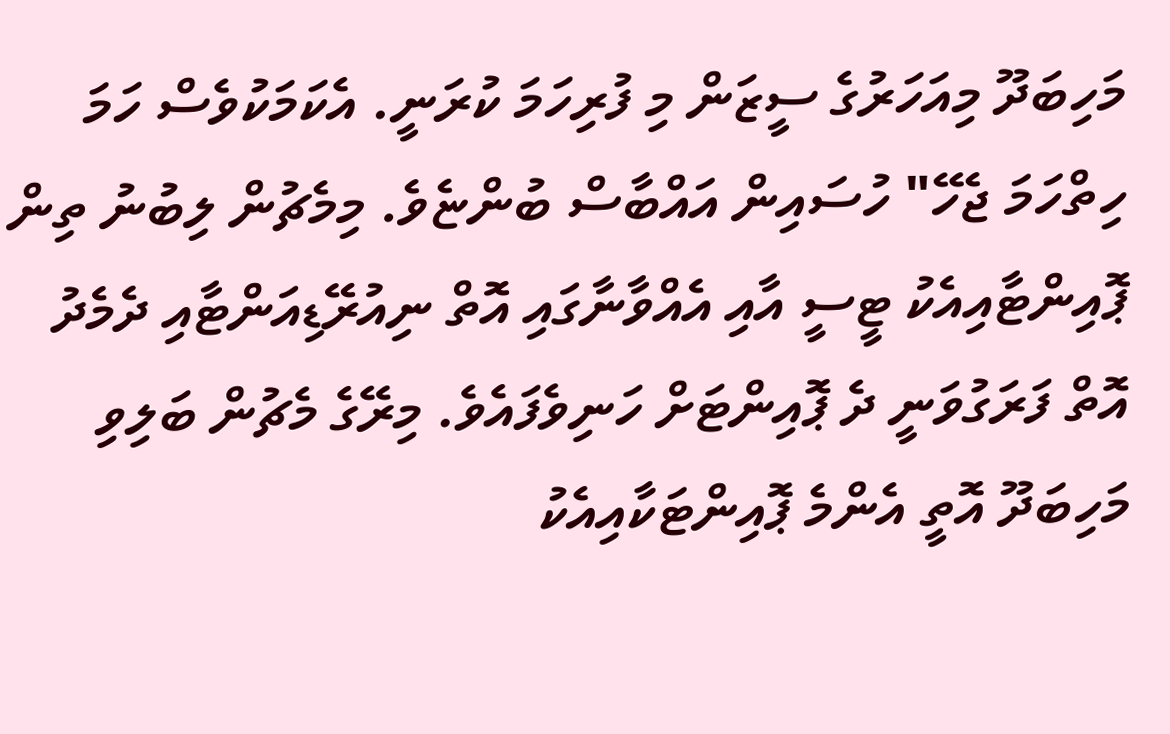މަހިބަދޫ މިއަހަރުގެ ސީޒަން މި ފުރިހަމަ ކުރަނީ. އެކަމަކުވެސް ހަމަ ހިތްހަމަ ޖެހޭ" ހުސައިން އައްބާސް ބުންޏެވެ. މިމެޗުން ލިބުނު ތިން ޕޮއިންޓާއިއެކު ޓީސީ އާއި އެއްވާނާގައި އޮތް ނިއުރޭޑިއަންޓާއި ދެމެދު އޮތް ފަރަގުވަނީ ދެ ޕޮއިންޓަށް ހަނިވެފައެވެ. މިރޭގެ މެޗުން ބަލިވި މަހިބަދޫ އޮތީ އެންމެ ޕޮއިންޓަކާއިއެކު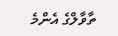ތާވާލްގެ އެންމެ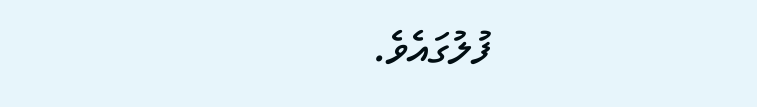ފުލުގައެވެ.